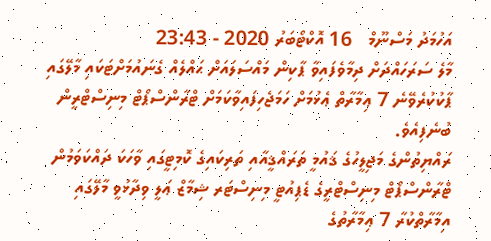އަހުމަދު މަސްނޫމް   16 އޮކްޓޯބަރު 2020 - 23:43
މާލެ ސަރަހައްދަށް ދިމާވެފައިވާ ޕާކިން މައްސަލައަށް ޙައްލެއް ގެނައުމަށްޓަކައި މާލޭގައި ޕާކުކުރެވޭނެ 7 ޢިމާރާތް ޢެޅުމަށް ހަމަޖެހިފައިވާކަމަށް ޓްރާންސްޕޯޓް މިނިސްޓްރީން ބުނެފިއެވެ.
ރައްޔިތުންގެ މަޖިލީހުގެ ޤައުމީ ތަރައްޤީއާއި ތަރިކައިގެ ކޮމިޓީގައި ވާހަކަ ދައްކަވަމުން ޓްރާންސްޕޯޓް މިނިސްޓްރީގެ ޑެޕިއުޓީ މިނިސްޓަރ ޝިމާޒް ޢަލީ ވިދާޅުވީ މާލޭގައި އިމާރާތްކުރާ 7 ޢިމާރާތުގެ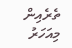ތެރެއިން މިއަހަރު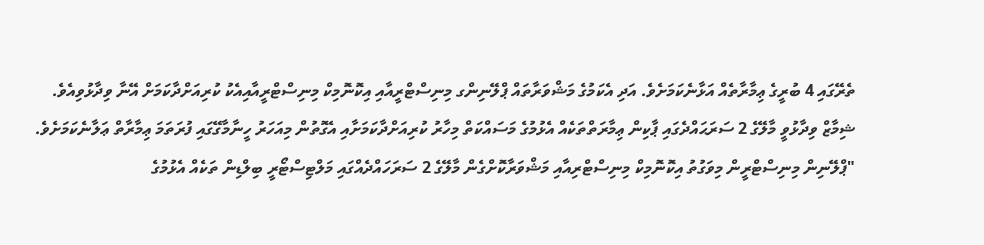ތެރޭގައި 4 ބުރީގެ ޢިމާރާތެއް އަޅާނެކަމަށެވެ. އަދި އެކަމުގެ މަޝްވަރާތައް ޕްލޭނިންގ މިނިސްޓްރީއާއި އިކޮނޮމިކް މިނިސްޓްރީއާއިއެކު ކުރިއަށްދާކަމަށް އޭނާ ވިދާޅުވިއެވެ.
ޝިމާޒް ވިދާޅުވީ މާލޭގެ 2 ސަރަޙައްދެގައި ޕާކިން ޢިމާރަތްތަކެއް އެޅުމުގެ މަސައްކަތް މިހާރު ކުރިއަށްދާކަމަށާއި އެގޮތުން މިއަހަރު ހީނާމާގޭގައި ފުރަތަމަ ޢިމާރާތް ޢަލާނެކަމަށެވެ.
"ޕްލޭނިން މިނިސްޓްރީން މިވަގުތު އިކޮނޮމިކް މިނިސްޓްރިއާއި މަޝްވަރާކޮށްގެން މާލޭގެ 2 ސަރަހައްދެއްގައި މަލްޓިސްޓޯރީ ބިލްޑިން ތަކެއް އެޅުމުގެ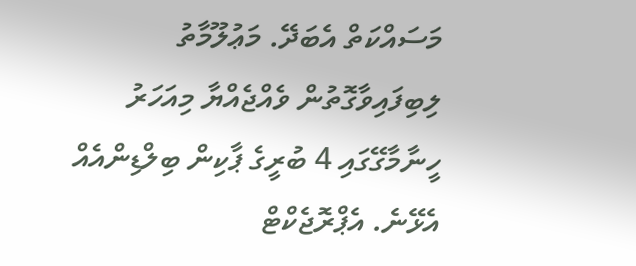މަސައްކަތް އެބަދޭ. މަޢުލޫމާތު ލިބިފައިވާގޮތުން ވެއްޖެއްޔާ މިއަހަރު ހީނާމާގޭގައި 4 ބުރީގެ ޕާކިން ބިލްޑިންއެއް އެޅޭނެ. އެޕްރޮޖެކްޓް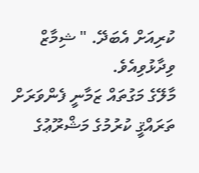ކުރިއަށް އެބަދޭ. " ޝިމާޒް ވިދާޅުވިއެވެ.
މާލޭގެ މަގުތައް ޒަމާނީ ފެންވަރަށް ތަރައްޤީ ކުރުމުގެ މަޝްރޫޢުގެ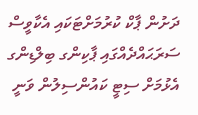ދަށުން ޕާކް ކުރުމަށްޓަކައި އެކާވީސް ސަރަޙައްދެއްގައި ޕާކިންގ ބިލްޑިންގ އެޅުމަށް ސިޓީ ކައުންސިލުން ވަނީ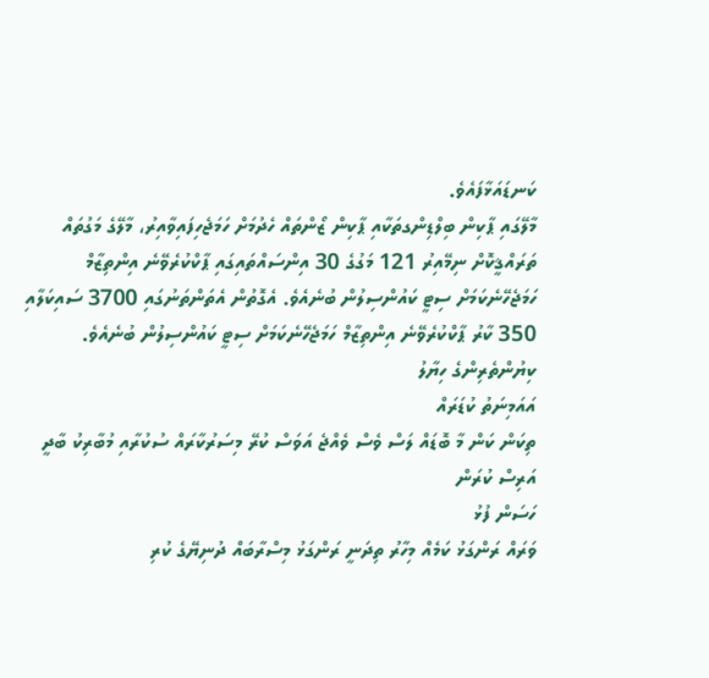ކަނޑައަޅާފައެވެ.
މާލޭގައި ޕާކިން ބިލްޑިންގތަކާއި ޕާކިން ޒޯންތައް ހެދުމަށް ހަމަޖެހިފައިވާއިރު، މާލޭގެ މަގުތައް ތަރައްޤީކޮށް ނިމޭއިރު 121 މަގުގެ 30 އިންސައްތައިގައި ޕާކްކުރެވޭނެ އިންތިޒާމް ހަމަޖެހޭނެކަމަށް ސިޓީ ކައުންސިލުން ބުނެއެވެ. އެގޮތުން އެތަންތަނުގައި 3700 ސައިކަލާއި 350 ކާރު ޕާކްކުރެވޭނެ އިންތިޒާމް ހަމަޖެހޭނެކަމަށް ސިޓީ ކައުންސިލުން ބުނެއެވެ.
ކިޔުންތެރިންގެ ހިޔާލު
އައަމިނަތު ކުޑަރައް
ތިކަން ކަން މާ ބޮޑައް ލަސް ވެސް ވެއްޖެ އަވަސް ކުރޭ މިސަރުކާރައް ސުކުރާއި މުބާރިކު ބާދީ އަރިސް ކުރަން
ހަސަން ފުޅު
ވަރައް ރަންގަޅު ކަމެއް މިހާރު ތިދަނީ ރަންގަޅު މިސްރާބައް ދުނިޔޭގެ ކުރި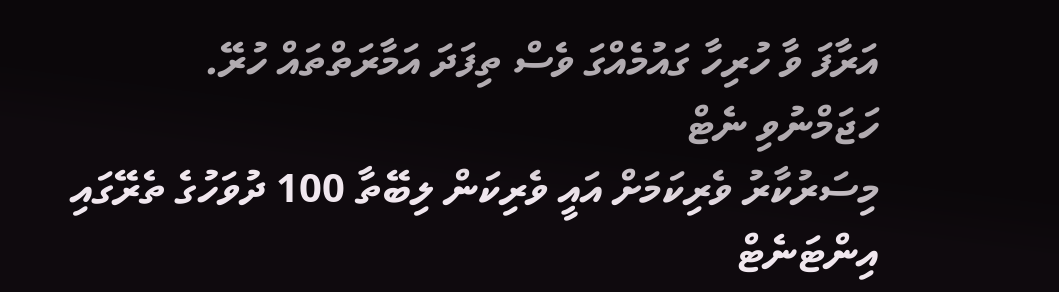އަރާފަ ވާ ހުރިހާ ގައުމެއްގަ ވެސް ތިފަދަ އަމާރަތްތައް ހުރޭ.
ހަޖަމްނުވި ނެޓް
މިސަރުކާރު ވެރިކަމަށް އައީ ވެރިކަން ލިބޭތާ 100 ދުވަހުގެ ތެރޭގައި އިންޓަނެޓް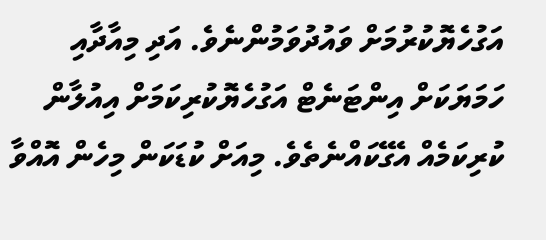އަގުހެޔޮކުރުމަށް ވައުދުވަމުންނެވެ. އަދި މިއާދާއި ހަމަޔަކަށް އިންޓަނެޓް އަގުހެޔޮކުރިކަމަށް އިއުލާން ކުރިކަމެއް އެގޭކައްނެތެވެ. މިއަށް ކުޑަކަން މިހެން އޮއްވާ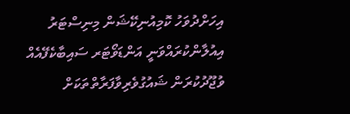އިހަށްދުވަހު ކޮމިއުނިކޭޝަން މިނިސްޓަރު އިއުލާންކުރައްވަނީ އަންޑަވޯޓަރ ސައިބާކެފޭއެއް ވުޖޫދުކުރަން ޝައުގުވެރިވާފަރާތްތަކަށް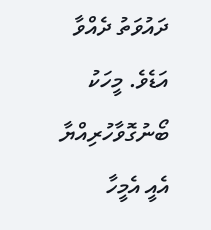ދައުވަތު ދެއްވާ އަޑެވެ. މީހަކު ބޯނުގޮވާހުރިއްޔާ އެއީ އެމީހާ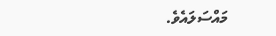މައްސަލައެވެ.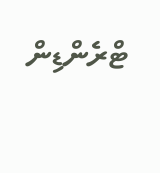ޓްރެންޑިން